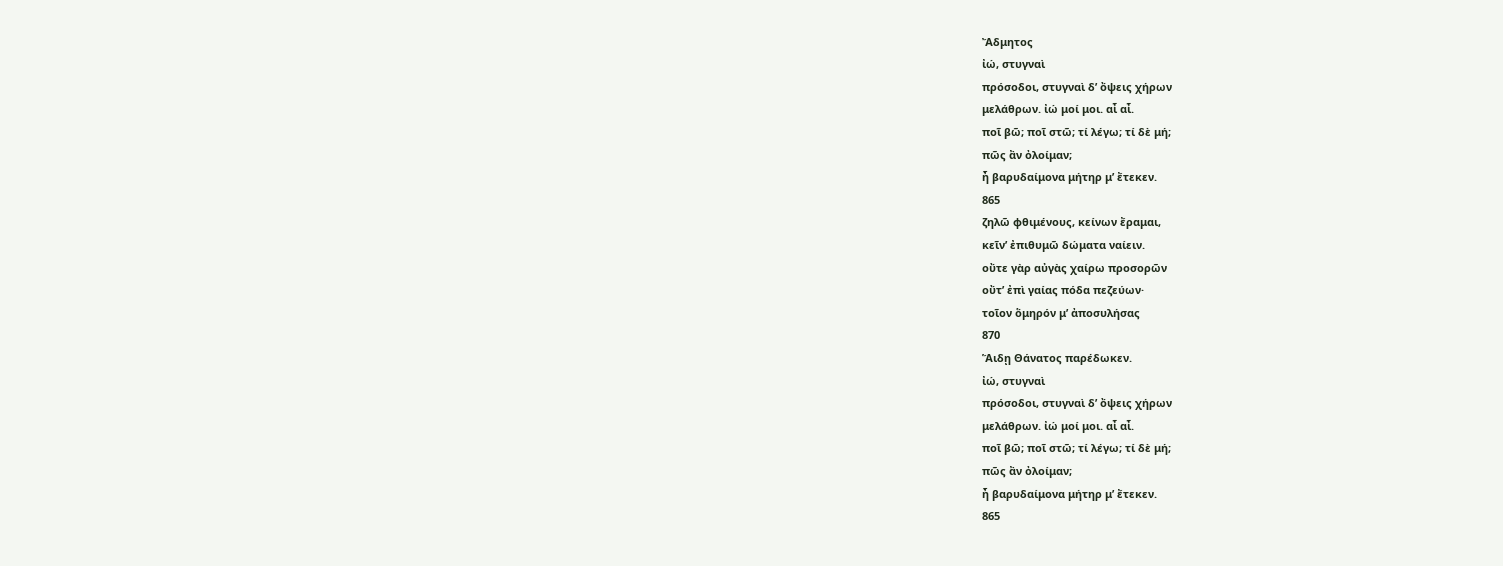Ἄδμητος
ἰώ, στυγναὶ
πρόσοδοι, στυγναὶ δ’ ὄψεις χήρων
μελάθρων. ἰώ μοί μοι. αἶ αἶ.
ποῖ βῶ; ποῖ στῶ; τί λέγω; τί δὲ μή;
πῶς ἂν ὀλοίμαν;
ἦ βαρυδαίμονα μήτηρ μ’ ἔτεκεν.
865
ζηλῶ φθιμένους, κείνων ἔραμαι,
κεῖν’ ἐπιθυμῶ δώματα ναίειν.
οὔτε γὰρ αὐγὰς χαίρω προσορῶν
οὔτ’ ἐπὶ γαίας πόδα πεζεύων·
τοῖον ὅμηρόν μ’ ἀποσυλήσας
870
Ἅιδῃ Θάνατος παρέδωκεν.
ἰώ, στυγναὶ
πρόσοδοι, στυγναὶ δ’ ὄψεις χήρων
μελάθρων. ἰώ μοί μοι. αἶ αἶ.
ποῖ βῶ; ποῖ στῶ; τί λέγω; τί δὲ μή;
πῶς ἂν ὀλοίμαν;
ἦ βαρυδαίμονα μήτηρ μ’ ἔτεκεν.
865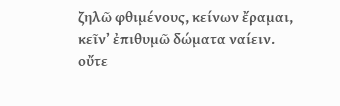ζηλῶ φθιμένους, κείνων ἔραμαι,
κεῖν’ ἐπιθυμῶ δώματα ναίειν.
οὔτε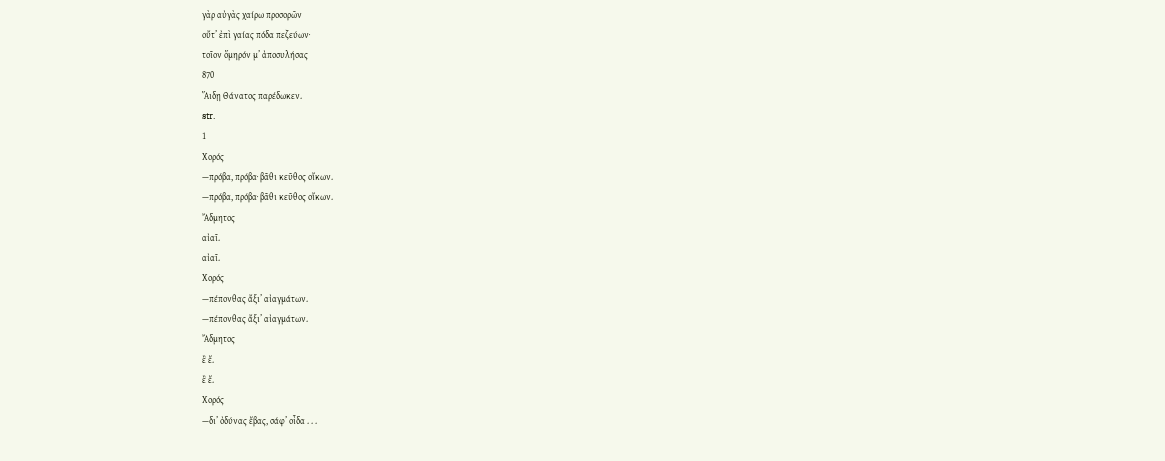γὰρ αὐγὰς χαίρω προσορῶν
οὔτ’ ἐπὶ γαίας πόδα πεζεύων·
τοῖον ὅμηρόν μ’ ἀποσυλήσας
870
Ἅιδῃ Θάνατος παρέδωκεν.
str.
1
Χορός
—πρόβα, πρόβα· βᾶθι κεῦθος οἴκων.
—πρόβα, πρόβα· βᾶθι κεῦθος οἴκων.
Ἄδμητος
αἰαῖ.
αἰαῖ.
Χορός
—πέπονθας ἄξι’ αἰαγμάτων.
—πέπονθας ἄξι’ αἰαγμάτων.
Ἄδμητος
ἒ ἔ.
ἒ ἔ.
Χορός
—δι’ ὀδύνας ἔβας, σάφ’ οἶδα . . .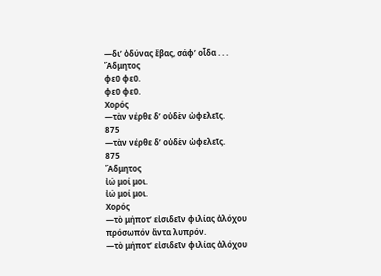—δι’ ὀδύνας ἔβας, σάφ’ οἶδα . . .
Ἄδμητος
φεῦ φεῦ.
φεῦ φεῦ.
Χορός
—τὰν νέρθε δ’ οὐδὲν ὠφελεῖς.
875
—τὰν νέρθε δ’ οὐδὲν ὠφελεῖς.
875
Ἄδμητος
ἰώ μοί μοι.
ἰώ μοί μοι.
Χορός
—τὸ μήποτ’ εἰσιδεῖν φιλίας ἀλόχου
πρόσωπόν ἄντα λυπρόν.
—τὸ μήποτ’ εἰσιδεῖν φιλίας ἀλόχου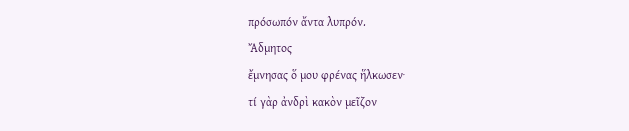πρόσωπόν ἄντα λυπρόν.
Ἄδμητος
ἔμνησας ὅ μου φρένας ἥλκωσεν·
τί γὰρ ἀνδρὶ κακὸν μεῖζον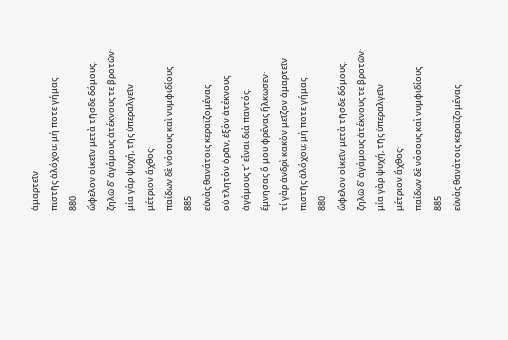ἁμαρτεῖν
πιστῆς ἀλόχου; μή ποτε γήμας
880
ὤφελον οἰκεῖν μετὰ τῆσδε δόμους.
ζηλῶ δ’ ἀγάμους ἀτέκνους τε βροτῶν·
μία γὰρ ψυχή, τῆς ὑπεραλγεῖν
μέτριον ἄχθος·
παίδων δὲ νόσους καὶ νυμφιδίους
885
εὐνὰς θανάτοις κεραϊζομένας
οὐ τλητὸν ὁρᾶν, ἐξὸν ἀτέκνους
ἀγάμους τ’ εἶναι διὰ παντός.
ἔμνησας ὅ μου φρένας ἥλκωσεν·
τί γὰρ ἀνδρὶ κακὸν μεῖζον ἁμαρτεῖν
πιστῆς ἀλόχου; μή ποτε γήμας
880
ὤφελον οἰκεῖν μετὰ τῆσδε δόμους.
ζηλῶ δ’ ἀγάμους ἀτέκνους τε βροτῶν·
μία γὰρ ψυχή, τῆς ὑπεραλγεῖν
μέτριον ἄχθος·
παίδων δὲ νόσους καὶ νυμφιδίους
885
εὐνὰς θανάτοις κεραϊζομένας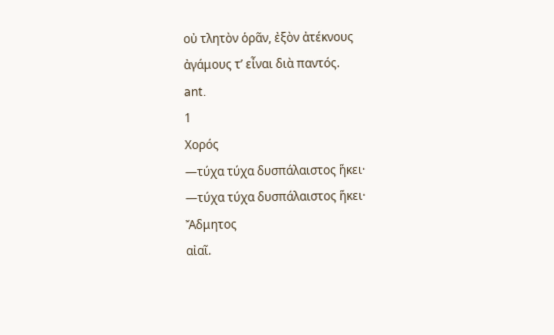οὐ τλητὸν ὁρᾶν, ἐξὸν ἀτέκνους
ἀγάμους τ’ εἶναι διὰ παντός.
ant.
1
Χορός
—τύχα τύχα δυσπάλαιστος ἥκει·
—τύχα τύχα δυσπάλαιστος ἥκει·
Ἄδμητος
αἰαῖ.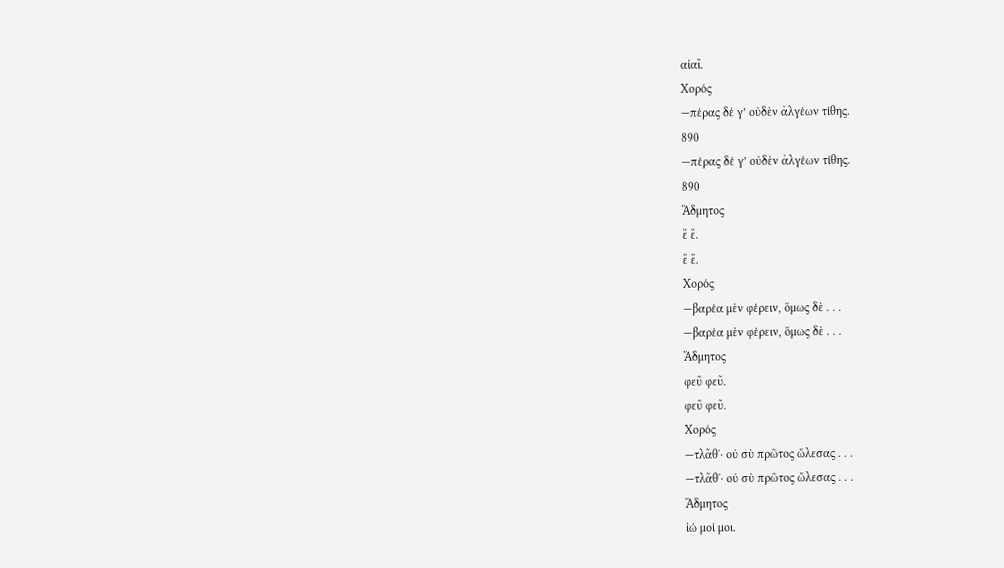αἰαῖ.
Χορός
—πέρας δέ γ’ οὐδὲν ἀλγέων τίθης.
890
—πέρας δέ γ’ οὐδὲν ἀλγέων τίθης.
890
Ἄδμητος
ἒ ἔ.
ἒ ἔ.
Χορός
—βαρέα μὲν φέρειν, ὅμως δὲ . . .
—βαρέα μὲν φέρειν, ὅμως δὲ . . .
Ἄδμητος
φεῦ φεῦ.
φεῦ φεῦ.
Χορός
—τλᾶθʼ· οὐ σὺ πρῶτος ὤλεσας . . .
—τλᾶθʼ· οὐ σὺ πρῶτος ὤλεσας . . .
Ἄδμητος
ἰώ μοί μοι.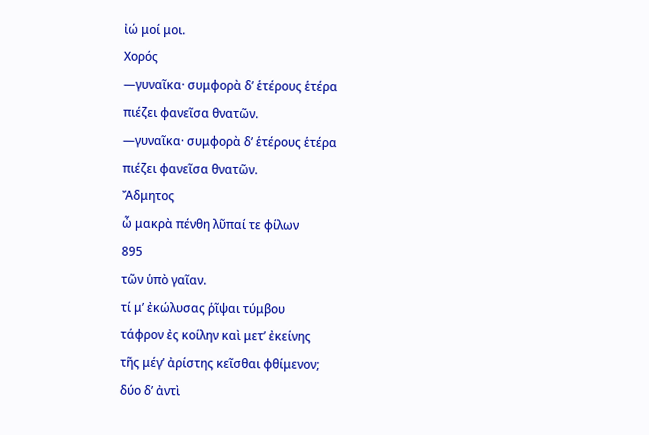ἰώ μοί μοι.
Χορός
—γυναῖκα· συμφορὰ δ’ ἑτέρους ἑτέρα
πιέζει φανεῖσα θνατῶν.
—γυναῖκα· συμφορὰ δ’ ἑτέρους ἑτέρα
πιέζει φανεῖσα θνατῶν.
Ἄδμητος
ὦ μακρὰ πένθη λῦπαί τε φίλων
895
τῶν ὑπὸ γαῖαν.
τί μ’ ἐκώλυσας ῥῖψαι τύμβου
τάφρον ἐς κοίλην καὶ μετ’ ἐκείνης
τῆς μέγ’ ἀρίστης κεῖσθαι φθίμενον;
δύο δ’ ἀντὶ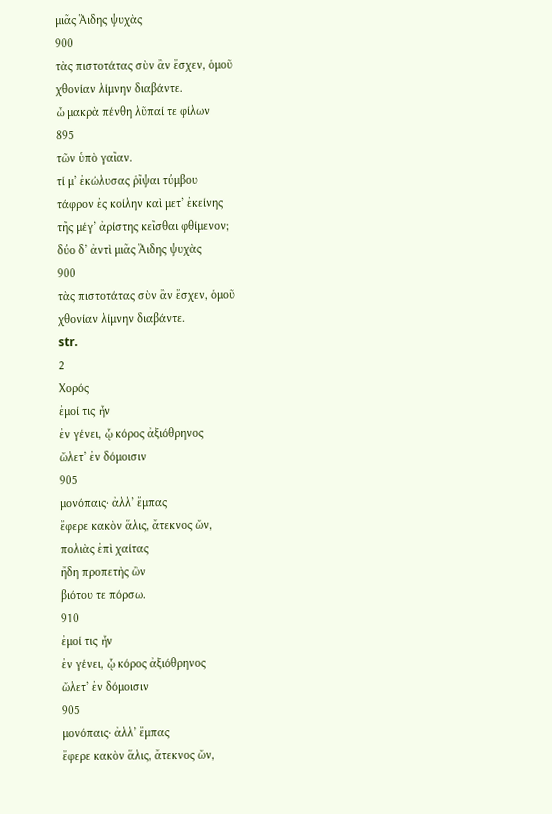μιᾶς Ἅιδης ψυχὰς
900
τὰς πιστοτάτας σὺν ἂν ἔσχεν, ὁμοῦ
χθονίαν λίμνην διαβάντε.
ὦ μακρὰ πένθη λῦπαί τε φίλων
895
τῶν ὑπὸ γαῖαν.
τί μ’ ἐκώλυσας ῥῖψαι τύμβου
τάφρον ἐς κοίλην καὶ μετ’ ἐκείνης
τῆς μέγ’ ἀρίστης κεῖσθαι φθίμενον;
δύο δ’ ἀντὶ μιᾶς Ἅιδης ψυχὰς
900
τὰς πιστοτάτας σὺν ἂν ἔσχεν, ὁμοῦ
χθονίαν λίμνην διαβάντε.
str.
2
Χορός
ἐμοί τις ἦν
ἐν γένει, ᾧ κόρος ἀξιόθρηνος
ὤλετ’ ἐν δόμοισιν
905
μονόπαις· ἀλλ’ ἔμπας
ἔφερε κακὸν ἅλις, ἄτεκνος ὤν,
πολιὰς ἐπὶ χαίτας
ἤδη προπετὴς ὢν
βιότου τε πόρσω.
910
ἐμοί τις ἦν
ἐν γένει, ᾧ κόρος ἀξιόθρηνος
ὤλετ’ ἐν δόμοισιν
905
μονόπαις· ἀλλ’ ἔμπας
ἔφερε κακὸν ἅλις, ἄτεκνος ὤν,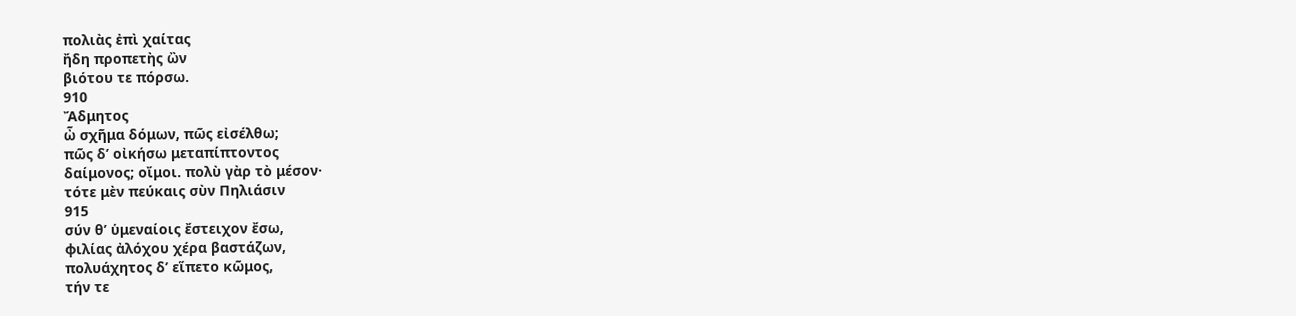πολιὰς ἐπὶ χαίτας
ἤδη προπετὴς ὢν
βιότου τε πόρσω.
910
Ἄδμητος
ὦ σχῆμα δόμων, πῶς εἰσέλθω;
πῶς δ’ οἰκήσω μεταπίπτοντος
δαίμονος; οἴμοι. πολὺ γὰρ τὸ μέσον·
τότε μὲν πεύκαις σὺν Πηλιάσιν
915
σύν θ’ ὑμεναίοις ἔστειχον ἔσω,
φιλίας ἀλόχου χέρα βαστάζων,
πολυάχητος δ’ εἵπετο κῶμος,
τήν τε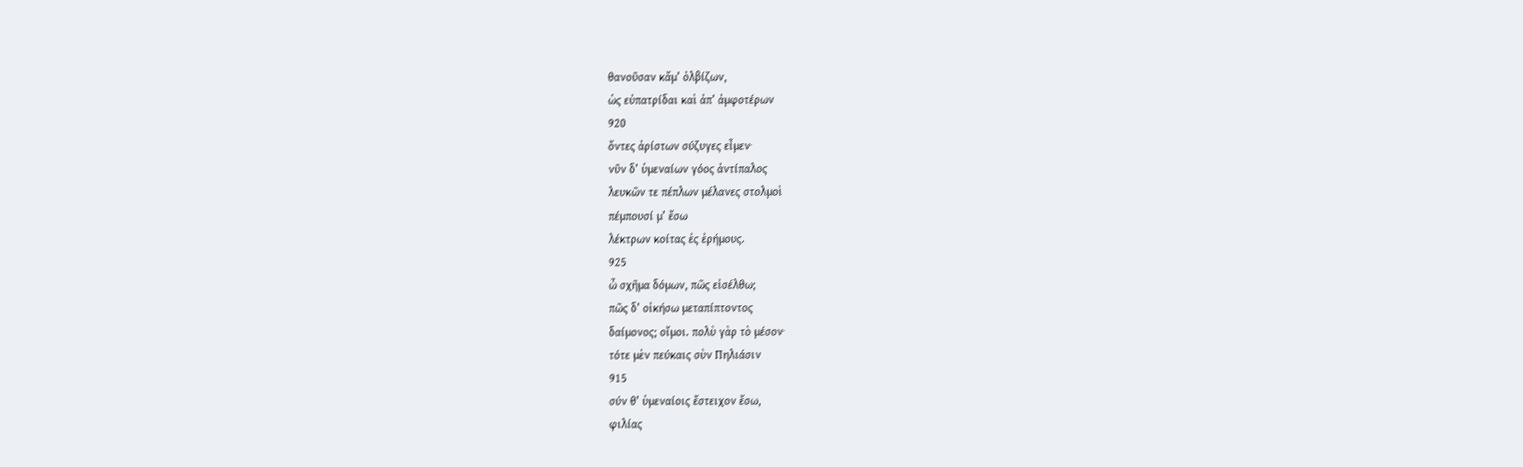θανοῦσαν κἄμ’ ὀλβίζων,
ὡς εὐπατρίδαι καὶ ἀπ’ ἀμφοτέρων
920
ὄντες ἀρίστων σύζυγες εἶμεν·
νῦν δ’ ὑμεναίων γόος ἀντίπαλος
λευκῶν τε πέπλων μέλανες στολμοὶ
πέμπουσί μ’ ἔσω
λέκτρων κοίτας ἐς ἐρήμους.
925
ὦ σχῆμα δόμων, πῶς εἰσέλθω;
πῶς δ’ οἰκήσω μεταπίπτοντος
δαίμονος; οἴμοι. πολὺ γὰρ τὸ μέσον·
τότε μὲν πεύκαις σὺν Πηλιάσιν
915
σύν θ’ ὑμεναίοις ἔστειχον ἔσω,
φιλίας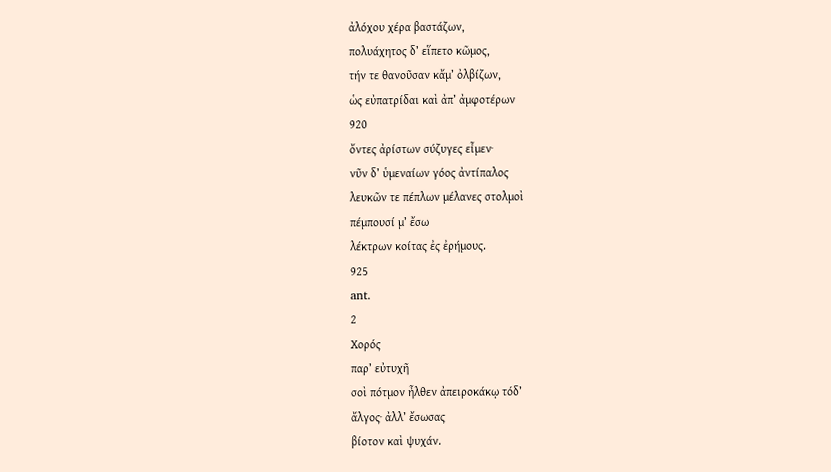ἀλόχου χέρα βαστάζων,
πολυάχητος δ’ εἵπετο κῶμος,
τήν τε θανοῦσαν κἄμ’ ὀλβίζων,
ὡς εὐπατρίδαι καὶ ἀπ’ ἀμφοτέρων
920
ὄντες ἀρίστων σύζυγες εἶμεν·
νῦν δ’ ὑμεναίων γόος ἀντίπαλος
λευκῶν τε πέπλων μέλανες στολμοὶ
πέμπουσί μ’ ἔσω
λέκτρων κοίτας ἐς ἐρήμους.
925
ant.
2
Χορός
παρ’ εὐτυχῆ
σοὶ πότμον ἦλθεν ἀπειροκάκῳ τόδ’
ἄλγος· ἀλλ’ ἔσωσας
βίοτον καὶ ψυχάν.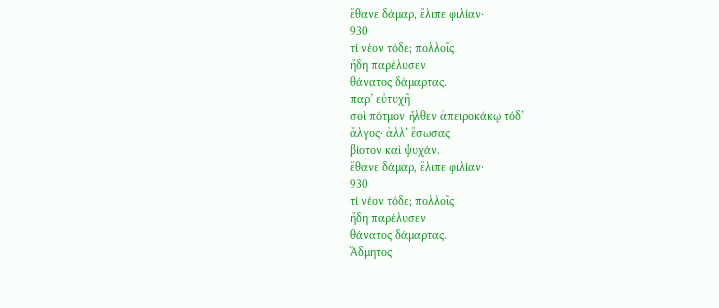ἔθανε δάμαρ, ἔλιπε φιλίαν·
930
τί νέον τόδε; πολλοῖς
ἤδη παρέλυσεν
θάνατος δάμαρτας.
παρ’ εὐτυχῆ
σοὶ πότμον ἦλθεν ἀπειροκάκῳ τόδ’
ἄλγος· ἀλλ’ ἔσωσας
βίοτον καὶ ψυχάν.
ἔθανε δάμαρ, ἔλιπε φιλίαν·
930
τί νέον τόδε; πολλοῖς
ἤδη παρέλυσεν
θάνατος δάμαρτας.
Ἄδμητος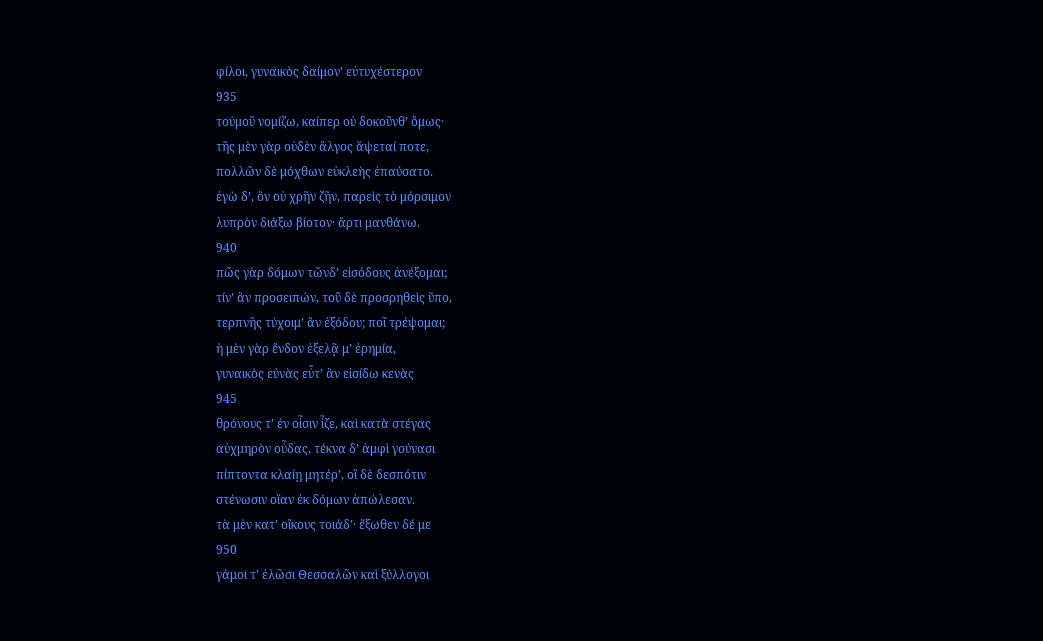φίλοι, γυναικὸς δαίμον’ εὐτυχέστερον
935
τοὐμοῦ νομίζω, καίπερ οὐ δοκοῦνθ’ ὅμως·
τῆς μὲν γὰρ οὐδὲν ἄλγος ἅψεταί ποτε,
πολλῶν δὲ μόχθων εὐκλεὴς ἐπαύσατο.
ἐγὼ δʼ, ὃν οὐ χρῆν ζῆν, παρεὶς τὸ μόρσιμον
λυπρὸν διάξω βίοτον· ἄρτι μανθάνω.
940
πῶς γὰρ δόμων τῶνδ’ εἰσόδους ἀνέξομαι;
τίν’ ἂν προσειπών, τοῦ δὲ προσρηθεὶς ὕπο,
τερπνῆς τύχοιμ’ ἂν ἐξόδου; ποῖ τρέψομαι;
ἡ μὲν γὰρ ἔνδον ἐξελᾷ μ’ ἐρημία,
γυναικὸς εὐνὰς εὖτ’ ἂν εἰσίδω κενὰς
945
θρόνους τ’ ἐν οἷσιν ἷζε, καὶ κατὰ στέγας
αὐχμηρὸν οὖδας, τέκνα δ’ ἀμφὶ γούνασι
πίπτοντα κλαίῃ μητέρʼ, οἳ δὲ δεσπότιν
στένωσιν οἵαν ἐκ δόμων ἀπώλεσαν.
τὰ μὲν κατ’ οἴκους τοιάδʼ· ἔξωθεν δέ με
950
γάμοι τ’ ἐλῶσι Θεσσαλῶν καὶ ξύλλογοι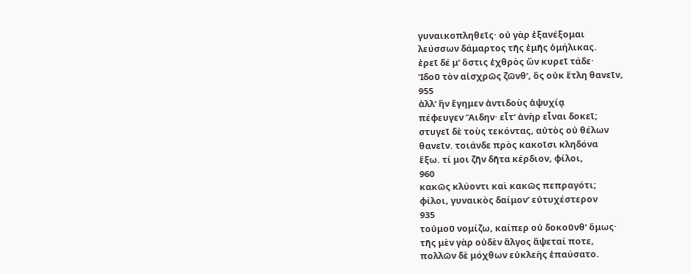γυναικοπληθεῖς· οὐ γὰρ ἐξανέξομαι
λεύσσων δάμαρτος τῆς ἐμῆς ὁμήλικας.
ἐρεῖ δέ μ’ ὅστις ἐχθρὸς ὢν κυρεῖ τάδε·
Ἰδοῦ τὸν αἰσχρῶς ζῶνθʼ, ὃς οὐκ ἔτλη θανεῖν,
955
ἀλλ’ ἣν ἔγημεν ἀντιδοὺς ἀψυχίᾳ
πέφευγεν Ἅιδην· εἶτ’ ἀνὴρ εἶναι δοκεῖ;
στυγεῖ δὲ τοὺς τεκόντας, αὐτὸς οὐ θέλων
θανεῖν. τοιάνδε πρὸς κακοῖσι κληδόνα
ἕξω. τί μοι ζῆν δῆτα κέρδιον, φίλοι,
960
κακῶς κλύοντι καὶ κακῶς πεπραγότι;
φίλοι, γυναικὸς δαίμον’ εὐτυχέστερον
935
τοὐμοῦ νομίζω, καίπερ οὐ δοκοῦνθ’ ὅμως·
τῆς μὲν γὰρ οὐδὲν ἄλγος ἅψεταί ποτε,
πολλῶν δὲ μόχθων εὐκλεὴς ἐπαύσατο.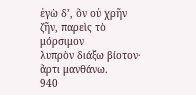ἐγὼ δʼ, ὃν οὐ χρῆν ζῆν, παρεὶς τὸ μόρσιμον
λυπρὸν διάξω βίοτον· ἄρτι μανθάνω.
940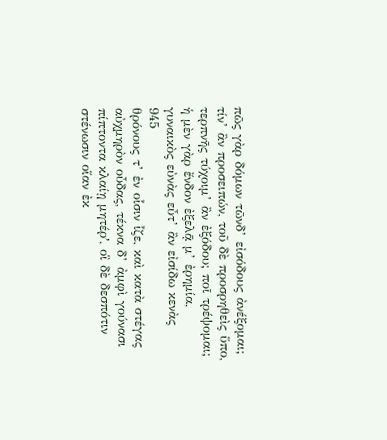πῶς γὰρ δόμων τῶνδ’ εἰσόδους ἀνέξομαι;
τίν’ ἂν προσειπών, τοῦ δὲ προσρηθεὶς ὕπο,
τερπνῆς τύχοιμ’ ἂν ἐξόδου; ποῖ τρέψομαι;
ἡ μὲν γὰρ ἔνδον ἐξελᾷ μ’ ἐρημία,
γυναικὸς εὐνὰς εὖτ’ ἂν εἰσίδω κενὰς
945
θρόνους τ’ ἐν οἷσιν ἷζε, καὶ κατὰ στέγας
αὐχμηρὸν οὖδας, τέκνα δ’ ἀμφὶ γούνασι
πίπτοντα κλαίῃ μητέρʼ, οἳ δὲ δεσπότιν
στένωσιν οἵαν ἐκ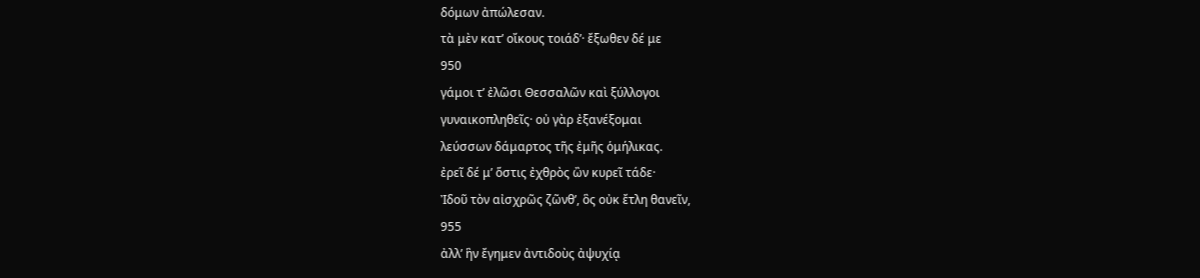δόμων ἀπώλεσαν.
τὰ μὲν κατ’ οἴκους τοιάδʼ· ἔξωθεν δέ με
950
γάμοι τ’ ἐλῶσι Θεσσαλῶν καὶ ξύλλογοι
γυναικοπληθεῖς· οὐ γὰρ ἐξανέξομαι
λεύσσων δάμαρτος τῆς ἐμῆς ὁμήλικας.
ἐρεῖ δέ μ’ ὅστις ἐχθρὸς ὢν κυρεῖ τάδε·
Ἰδοῦ τὸν αἰσχρῶς ζῶνθʼ, ὃς οὐκ ἔτλη θανεῖν,
955
ἀλλ’ ἣν ἔγημεν ἀντιδοὺς ἀψυχίᾳ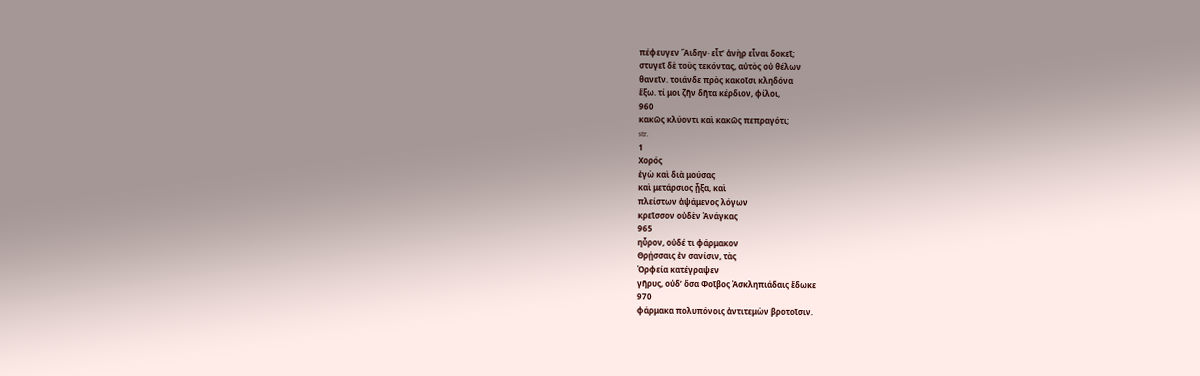πέφευγεν Ἅιδην· εἶτ’ ἀνὴρ εἶναι δοκεῖ;
στυγεῖ δὲ τοὺς τεκόντας, αὐτὸς οὐ θέλων
θανεῖν. τοιάνδε πρὸς κακοῖσι κληδόνα
ἕξω. τί μοι ζῆν δῆτα κέρδιον, φίλοι,
960
κακῶς κλύοντι καὶ κακῶς πεπραγότι;
str.
1
Χορός
ἐγὼ καὶ διὰ μούσας
καὶ μετάρσιος ᾖξα, καὶ
πλείστων ἁψάμενος λόγων
κρεῖσσον οὐδὲν Ἀνάγκας
965
ηὗρον, οὐδέ τι φάρμακον
Θρῄσσαις ἐν σανίσιν, τὰς
Ὀρφεία κατέγραψεν
γῆρυς, οὐδ’ ὅσα Φοῖβος Ἀσκληπιάδαις ἔδωκε
970
φάρμακα πολυπόνοις ἀντιτεμὼν βροτοῖσιν.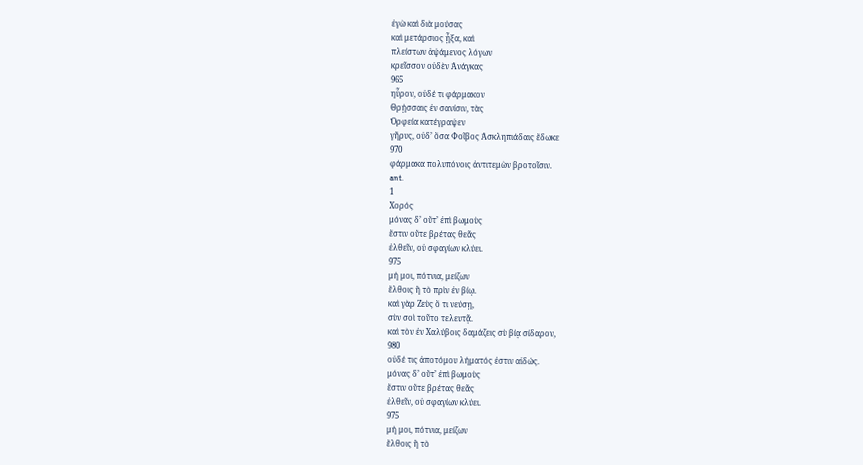ἐγὼ καὶ διὰ μούσας
καὶ μετάρσιος ᾖξα, καὶ
πλείστων ἁψάμενος λόγων
κρεῖσσον οὐδὲν Ἀνάγκας
965
ηὗρον, οὐδέ τι φάρμακον
Θρῄσσαις ἐν σανίσιν, τὰς
Ὀρφεία κατέγραψεν
γῆρυς, οὐδ’ ὅσα Φοῖβος Ἀσκληπιάδαις ἔδωκε
970
φάρμακα πολυπόνοις ἀντιτεμὼν βροτοῖσιν.
ant.
1
Χορός
μόνας δ’ οὔτ’ ἐπὶ βωμοὺς
ἔστιν οὔτε βρέτας θεᾶς
ἐλθεῖν, οὐ σφαγίων κλύει.
975
μή μοι, πότνια, μείζων
ἔλθοις ἢ τὸ πρὶν ἐν βίῳ.
καὶ γὰρ Ζεὺς ὅ τι νεύσῃ,
σὺν σοὶ τοῦτο τελευτᾷ.
καὶ τὸν ἐν Χαλύβοις δαμάζεις σὺ βίᾳ σίδαρον,
980
οὐδέ τις ἀποτόμου λήματός ἐστιν αἰδώς.
μόνας δ’ οὔτ’ ἐπὶ βωμοὺς
ἔστιν οὔτε βρέτας θεᾶς
ἐλθεῖν, οὐ σφαγίων κλύει.
975
μή μοι, πότνια, μείζων
ἔλθοις ἢ τὸ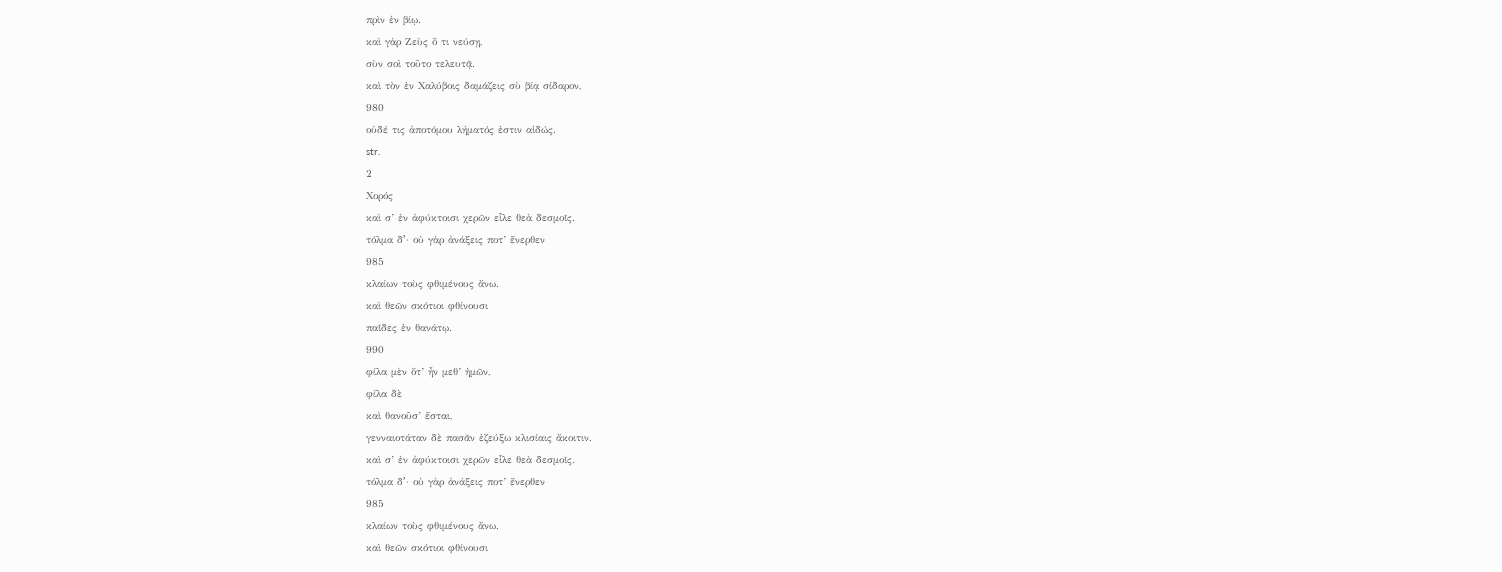πρὶν ἐν βίῳ.
καὶ γὰρ Ζεὺς ὅ τι νεύσῃ,
σὺν σοὶ τοῦτο τελευτᾷ.
καὶ τὸν ἐν Χαλύβοις δαμάζεις σὺ βίᾳ σίδαρον,
980
οὐδέ τις ἀποτόμου λήματός ἐστιν αἰδώς.
str.
2
Χορός
καὶ σ’ ἐν ἀφύκτοισι χερῶν εἷλε θεὰ δεσμοῖς.
τόλμα δʼ· οὐ γὰρ ἀνάξεις ποτ’ ἔνερθεν
985
κλαίων τοὺς φθιμένους ἄνω.
καὶ θεῶν σκότιοι φθίνουσι
παῖδες ἐν θανάτῳ.
990
φίλα μὲν ὅτ’ ἦν μεθ’ ἡμῶν,
φίλα δὲ
καὶ θανοῦσ’ ἔσται,
γενναιοτάταν δὲ πασᾶν ἐζεύξω κλισίαις ἄκοιτιν.
καὶ σ’ ἐν ἀφύκτοισι χερῶν εἷλε θεὰ δεσμοῖς.
τόλμα δʼ· οὐ γὰρ ἀνάξεις ποτ’ ἔνερθεν
985
κλαίων τοὺς φθιμένους ἄνω.
καὶ θεῶν σκότιοι φθίνουσι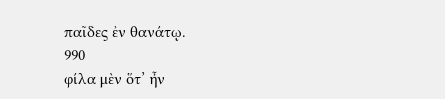παῖδες ἐν θανάτῳ.
990
φίλα μὲν ὅτ’ ἦν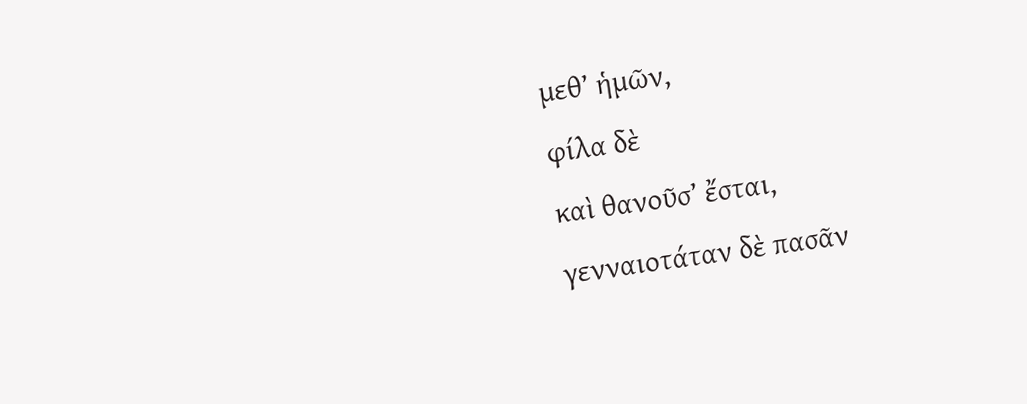μεθ’ ἡμῶν,
φίλα δὲ
καὶ θανοῦσ’ ἔσται,
γενναιοτάταν δὲ πασᾶν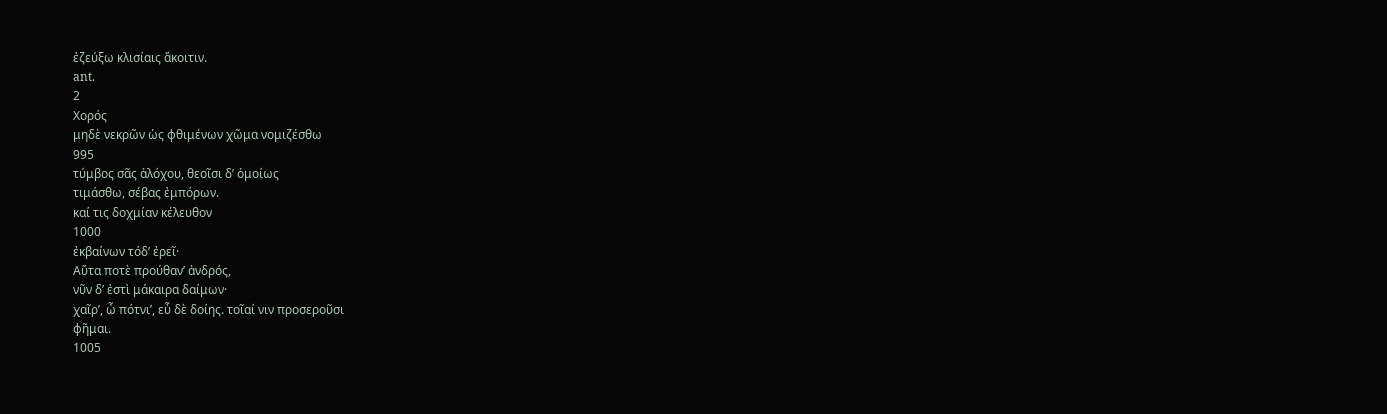ἐζεύξω κλισίαις ἄκοιτιν.
ant.
2
Χορός
μηδὲ νεκρῶν ὡς φθιμένων χῶμα νομιζέσθω
995
τύμβος σᾶς ἀλόχου, θεοῖσι δ’ ὁμοίως
τιμάσθω, σέβας ἐμπόρων.
καί τις δοχμίαν κέλευθον
1000
ἐκβαίνων τόδ’ ἐρεῖ·
Αὕτα ποτὲ προύθαν’ ἀνδρός,
νῦν δ’ ἐστὶ μάκαιρα δαίμων·
χαῖρʼ, ὦ πότνι’, εὖ δὲ δοίης. τοῖαί νιν προσεροῦσι
φῆμαι.
1005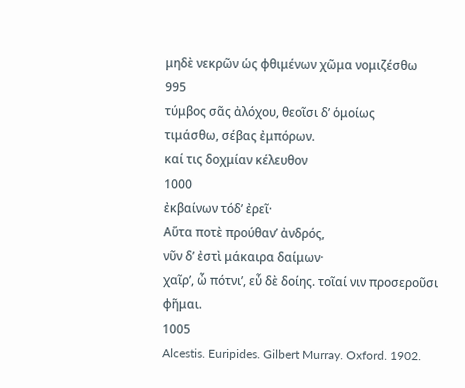μηδὲ νεκρῶν ὡς φθιμένων χῶμα νομιζέσθω
995
τύμβος σᾶς ἀλόχου, θεοῖσι δ’ ὁμοίως
τιμάσθω, σέβας ἐμπόρων.
καί τις δοχμίαν κέλευθον
1000
ἐκβαίνων τόδ’ ἐρεῖ·
Αὕτα ποτὲ προύθαν’ ἀνδρός,
νῦν δ’ ἐστὶ μάκαιρα δαίμων·
χαῖρʼ, ὦ πότνι’, εὖ δὲ δοίης. τοῖαί νιν προσεροῦσι
φῆμαι.
1005
Alcestis. Euripides. Gilbert Murray. Oxford. 1902.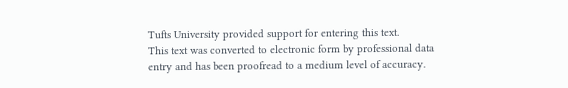Tufts University provided support for entering this text.
This text was converted to electronic form by professional data entry and has been proofread to a medium level of accuracy.